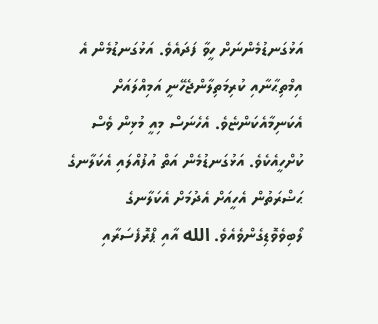އަޅުގަނޑުމެންނަށް ހީވާ ފަދައެވެ. އަޅުގަނޑުމެން އެ އިމްތިޙާނާއި ކުރިމަތިލާންޖެހޭނީ އަމިއްލައަށް އެކަނިމާއެކަންޏެވެ. އެހެނަސް މިއީ މުޅިން ވެސް ކުށްހީއެކެވެ. އަޅުގަނޑުމެން އަތް އުފުއްލައި އެކަލާނގެ ޙަޟްރަތުން އެހީއަށް އެދުމަށް އެކަލާނގެ ލޯބިވެވޮޑިގެންވެއެވެ. الله އާއި ޕްރޮފެސަރާއި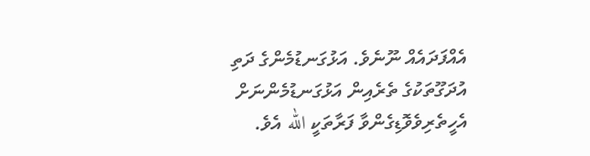އެއްފަދައެއް ނޫނެވެ. އަޅުގަނޑުމެންގެ ދަތި އުދަގޫތަކުގެ ތެރެއިން އަޅުގަނޑުމެންނަށް އެހީތެރިވެވޮޑިގެންވާ ފަރާތަކީ الله އެވެ.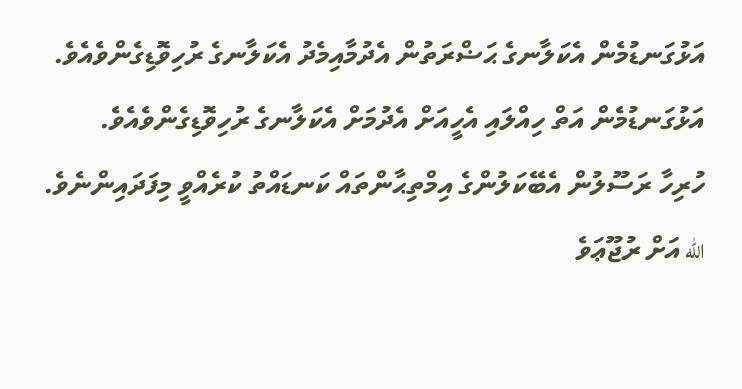އަޅުގަނޑުމެން އެކަލާނގެ ޙަޟްރަތުން އެދުމާއިމެދު އެކަލާނގެ ރުހިވޮޑިގެންވެއެވެ. އަޅުގަނޑުމެން އަތް ހިއްލައި އެހީއަށް އެދުމަށް އެކަލާނގެ ރުހިވޮޑިގެންވެއެވެ.
ހުރިހާ ރަސޫލުން އެބޭކަލުންގެ އިމްތިޙާންތައް ކަނޑައްތު ކުރެއްވީ މިފަދައިންނެވެ. الله އަށް ރުޖޫޢަވެ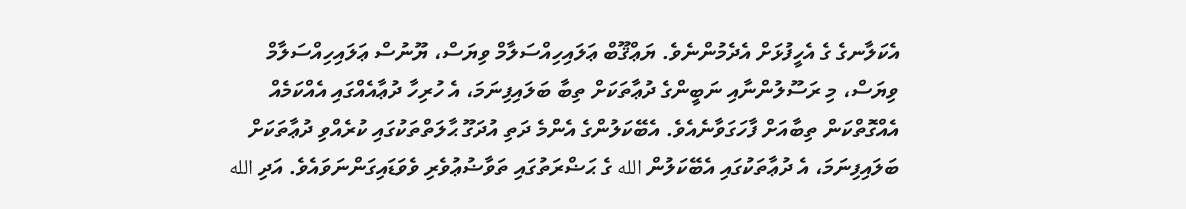އެކަލާނގެ ގެ އެހީފުޅަށް އެދެމުންނެވެ. ޔަޢްޤޫބް ޢަލައިހިއްސަލާމް ވިޔަސް، ޔޫނުސް ޢަލައިހިއްސަލާމް ވިޔަސް، މި ރަސޫލުންނާއި ނަބީންގެ ދުޢާތަކަށް ތިބާ ބަލައިފިނަމަ، އެ ހުރިހާ ދުޢާއެއްގައި އެއްކަމެއް އެއްގޮތްކަން ތިބާއަށް ފާހަގަވާނެއެވެ. އެބޭކަލުންގެ އެންމެ ދަތި އުދަގޫ ޙާލަތްތަކުގައި ކުރެއްވި ދުޢާތަކަށް ބަލައިފިނަމަ، އެ ދުޢާތަކުގައި އެބޭކަލުން الله ގެ ޙަޟްރަތުގައި ތަވާޟުޢުވެރި ވެވަޑައިގަންނަވައެވެ. އަދި الله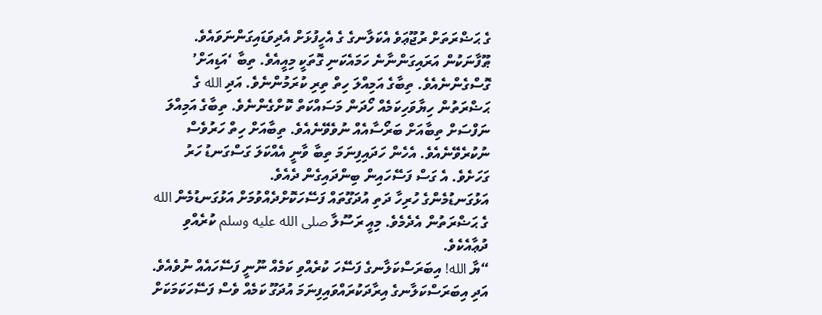ގެ ޙަޟްރަތަށް ރުޖޫޢަވެ އެކަލާނގެ ގެ އެހީފުޅަށް އެދިވަޑައިގަންނަވައެވެ.
ޠޫފާނަކުން އަރައިގަންނާނެ ހަމައެކަނި ގޮތަކީ މިއީއެވެ. ތިބާ ‘އަޑިއަށް’ ގޮސްގެންނެއެވެ. ތިބާގެ އަމިއްލަ ހިތް ތިރި ކުރަމުންނެވެ. އަދި الله ގެ ޙަޟްރަތުން ހިޔާވަހިކަމެއް ހޯދަން މަސައްކަތް ކޮށްގެންނެވެ. ތިބާގެ އަމިއްލަ ނަފްސަށް ތިބާއަށް ބަރޯސާއެއް ނުވެވޭނެއެވެ. ތިބާއަށް ހިތް ހަރުވެސް ނުކުރެވޭނެއެވެ. އެހެން ހަދައިފިނަމަ ތިބާ ވާނީ އެއްކަލަ ގަސްގަނޑު ހަރު ގަހަށެވެ. އެ ގަސް ފަސޭހައިން ބިންދައިގެން ދެއެވެ.
އަޅުގަނޑުމެންގެ ހުރިހާ ދަތި އުދަގޫތައް ފަސޭހަކޮށްދެއްވުމަށް އަޅުގަނޑުމެން الله ގެ ޙަޟްރަތުން އެދެމެވެ. މިއީ ރަސޫލާ صلى الله عليه وسلم ކުރެއްވި ދުޢާއެކެވެ.
“ޔާ الله! އިބަރަސްކަލާނގެ ފަސޭހަ ކުރެއްވި ކަމެއް ނޫނީ ފަސޭހައެއް ނުވެއެވެ. އަދި އިބަރަސްކަލާނގެ އިރާދަކުރައްވައިފިނަމަ އުދަގޫ ކަމެއް ވެސް ފަސޭހަކަމަކަށް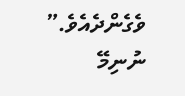ވެގެންދެއެވެ.”
ނުނިމޭ